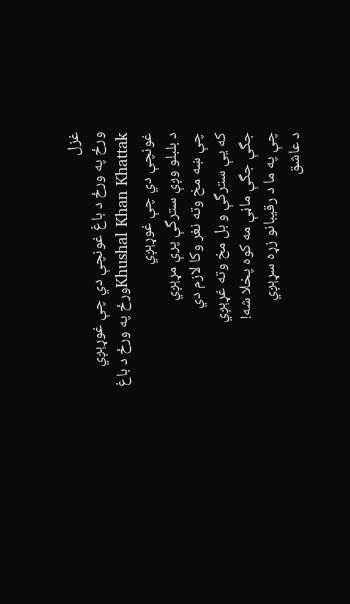غزل
ورځ په ورځ د باغ غونچې دي چې غوړېږي
Khushal Khan Khattakورځ په ورځ د باغ غونچې دي چې غوړېږي
د بلبلو وږې سترگې پرې مړېږي
چې ښه مخ وته نغر وکا لازم دي
که يې سترگې و بل مخ وته غړېږي
جگې جگې ماڼې مه کوه پخلا شه!
چې په ما د رقيبانو زړه سړېږي
د عاشق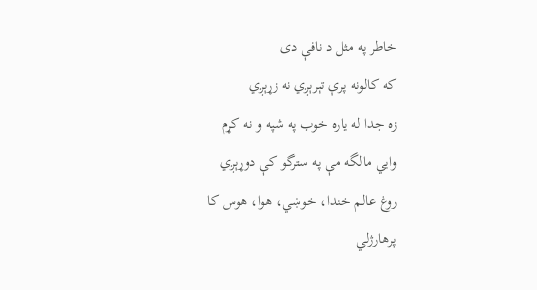خاطر په مثل د نافې دی
که کالونه پرې تېرېږي نه زړېږي
زه جدا له ياره خوب په شپه و نه کړم
وايي مالگه مې په سترگو کې دوړېږي
روغ عالم خندا، خوښي، هوا، هوس کا
پرهارژلي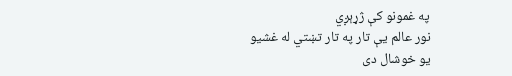په غمونو کې ژړېږي
نور عالم يې تار په تار تښتي له غشيو
يو خوشال دی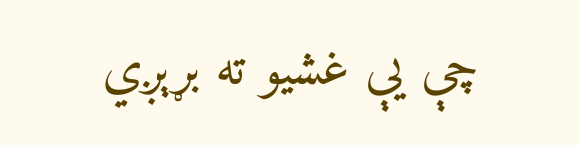چې يې غشيو ته بړېږي